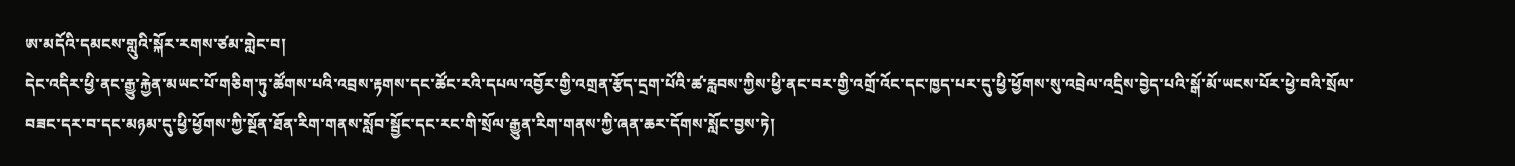ཨ་མདོའི་དམངས་གླུའི་སྐོར་རགས་ཙམ་གླེང་བ།
དེང་འདིར་ཕྱི་ནང་རྒྱུ་རྐྱེན་མཡང་པོ་གཅིག་ཏུ་ཚོགས་པའི་འབྲས་རྟགས་དང་ཚོང་རའི་དཔལ་འབྱོར་གྱི་འགྲན་རྩོད་དྲག་པོའི་ཚ་རླབས་ཀྱིས་ཕྱི་ནང་བར་གྱི་འགྲོ་འོང་དང་ཁྱད་པར་དུ་ཕྱི་ཕྱོགས་སུ་འབྲེལ་འདྲིས་བྱེད་པའི་སྒོ་མོ་ཡངས་པོར་ཕྱེ་བའི་སྲོལ་བཟང་དར་བ་དང་མཉམ་དུ་ཕྱི་ཕྱོགས་ཀྱི་སྔོན་ཐོན་རིག་གནས་སློབ་སྦྱོང་དང་རང་གི་སྲོལ་རྒྱུན་རིག་གནས་ཀྱི་ཞན་ཆར་དོགས་སློང་བྱས་ཏེ།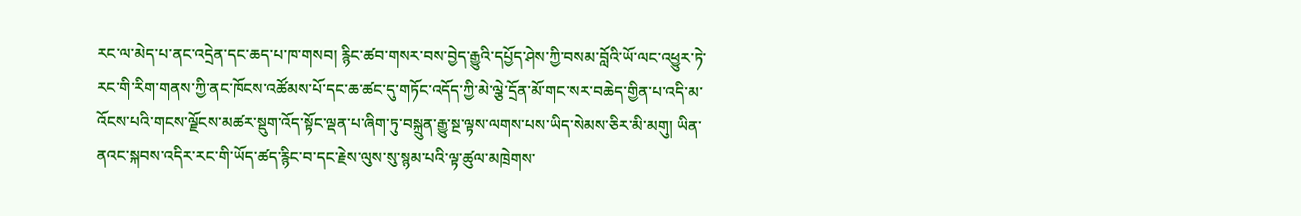རང་ལ་མེད་པ་ནང་འདྲེན་དང་ཆད་པ་ཁ་གསབ། རྙིང་ཚབ་གསར་བས་བྱེད་རྒྱུའི་དཔྱོད་ཤེས་ཀྱི་བསམ་བློའི་ཡོ་ལང་འཕྱུར་ཏེ་རང་གི་རིག་གནས་ཀྱི་ནང་ཁོངས་འཚོམས་པོ་དང་ཆ་ཚང་དུ་གཏོང་འདོད་ཀྱི་མེ་ལྕེ་དྲོན་མོ་གང་སར་བཆེད་གྱིན་པ་འདི་མ་འོངས་པའི་གངས་ལྗོངས་མཚར་སྡུག་འོད་སྟོང་ལྡན་པ་ཞིག་ཏུ་བསྐྲུན་རྒྱུ་སྔ་ལྟས་ལགས་པས་ཡིད་སེམས་ཅིར་མི་མགུ། ཡིན་ནའང་སྐབས་འདིར་རང་གི་ཡོད་ཚད་རྙིང་བ་དང་རྗེས་ལུས་སུ་སྙམ་པའི་ལྟ་ཚུལ་མཁྲེགས་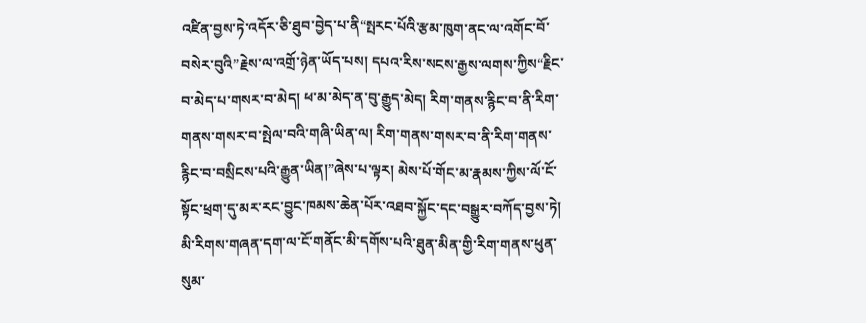འཛིན་བྱས་ཏེ་འདོར་ཅི་ཐུབ་བྱེད་པ་ནི“སྤརང་པོའི་རྩམ་ཁུག་ནང་ལ་འགོང་བོ་བསེར་བུའི”རྗེས་ལ་འགྲོ་ཉེན་ཡོད་པས། དཔའ་རིས་སངས་རྒྱས་ལགས་ཀྱིས“རྗིང་བ་མེད་པ་གསར་བ་མེད། ཕ་མ་མེད་ན་བུ་རྒྱུད་མེད། རིག་གནས་རྙིང་བ་ནི་རིག་གནས་གསར་བ་སྤེལ་བའི་གཞི་ཡིན་ལ། རིག་གནས་གསར་བ་ནི་རིག་གནས་རྙིང་བ་བསྲིངས་པའི་རྒྱུན་ཡིན།”ཞེས་པ་ལྟར། མེས་པོ་གོང་མ་རྣམས་ཀྱིས་ལོ་ངོ་སྟོང་ཕྲག་དུ་མར་རང་བྱུང་ཁམས་ཆེན་པོར་འཐབ་སྐྱོང་དང་བསྒྱུར་བཀོད་བྱས་ཏེ། མི་རིགས་གཞན་དག་ལ་ངོ་གནོང་མི་དགོས་པའི་ཐུན་མིན་གྱི་རིག་གནས་ཕུན་སུམ་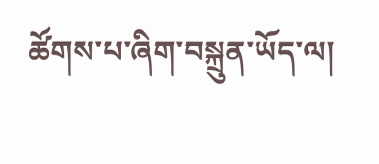ཚོགས་པ་ཞིག་བསྐྲུན་ཡོད་ལ།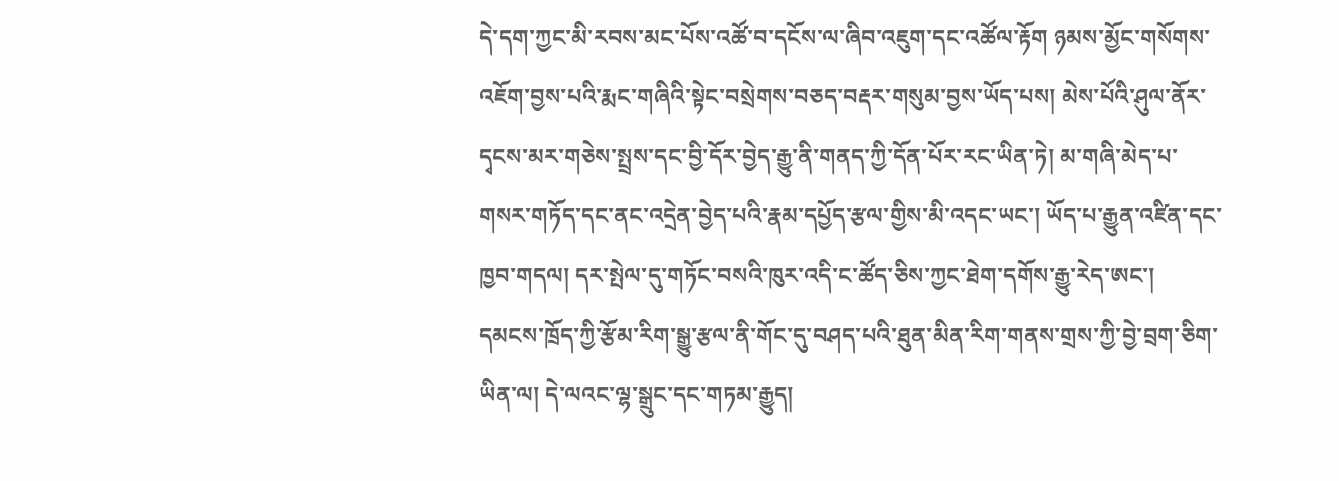དེ་དག་ཀྱང་མི་རབས་མང་པོས་འཚོ་བ་དངོས་ལ་ཞིབ་འཇུག་དང་འཚོལ་རྟོག ཉམས་མྱོང་གསོགས་འཇོག་བྱས་པའི་རྨང་གཞིའི་སྟེང་བསྲེགས་བཅད་བརྡར་གསུམ་བྱས་ཡོད་པས། མེས་པོའི་ཤུལ་ནོར་དྭངས་མར་གཅེས་སྤྲས་དང་བྱི་དོར་བྱེད་རྒྱུ་ནི་གནད་ཀྱི་དོན་པོར་རང་ཡིན་ཏེ། མ་གཞི་མེད་པ་གསར་གཏོད་དང་ནང་འདྲེན་བྱེད་པའི་རྣམ་དཔྱོད་རྩལ་གྱིས་མི་འདང་ཡང་། ཡོད་པ་རྒྱུན་འཛིན་དང་ཁྱབ་གདལ། དར་སྤེལ་དུ་གཏོང་བསའི་ཁུར་འདི་ང་ཚོད་ཅིས་ཀྱང་ཐེག་དགོས་རྒྱུ་རེད་ཨང་།
དམངས་ཁྲོད་ཀྱི་རྩོམ་རིག་སྒྱུ་རྩལ་ནི་གོང་དུ་བཤད་པའི་ཐུན་མིན་རིག་གནས་གྲས་ཀྱི་བྱེ་བྲག་ཅིག་ཡིན་ལ། དེ་ལའང་ལྷ་སྒྲུང་དང་གཏམ་རྒྱུད།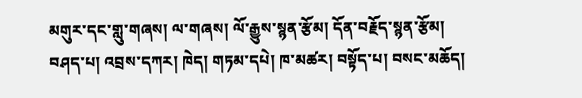མགུར་དང་གླུ་གཞས། ལ་གཞས། ལོ་རྒྱུས་སྙན་རྩོམ། དོན་བརྗོད་སྙན་རྩོམ། བཤད་པ། འབྲས་དཀར། ཁེད། གཏམ་དཔེ། ཁ་མཚར། བསྟོད་པ། བསང་མཆོད།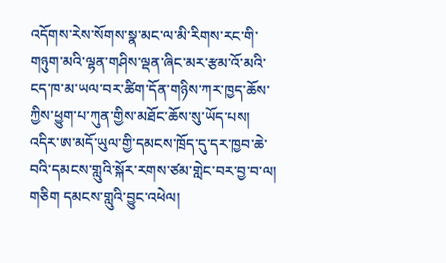འདོགས་རེས་སོགས་སྣ་མང་ལ་མི་རིགས་རང་གི་གཉུག་མའི་ལྷན་གཤིས་ལྡན་ཞིང་མར་རྩམ་འོ་མའི་ངད་ཁ་མ་ཡལ་བར་ཚིག་དོན་གཉིས་ཀར་ཁྱད་ཆོས་ཀྱིས་ཕྱུག་པ་ཀུན་གྱིས་མཐོང་ཆོས་སུ་ཡོད་པས། འདིར་ཨ་མདོ་ཡུལ་གྱི་དམངས་ཁྲོད་དུ་དར་ཁྱབ་ཆེ་བའི་དམངས་གླུའི་སྐོར་རགས་ཙམ་གླེང་བར་བྱ་བ་ལ།
གཅིག དམངས་གླུའི་བྱུང་འཕེལ།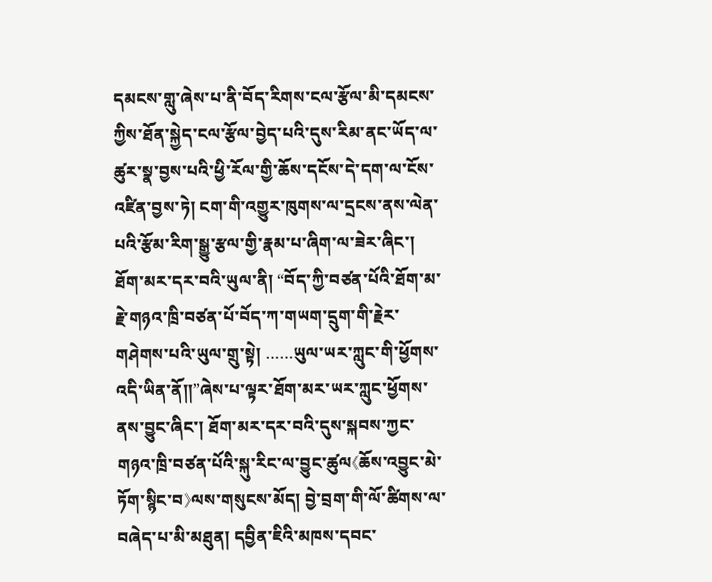དམངས་གླུ་ཞེས་པ་ནི་བོད་རིགས་ངལ་རྩོལ་མི་དམངས་ཀྱིས་ཐོན་སྐྱེད་ངལ་རྩོལ་བྱེད་པའི་དུས་རིམ་ནང་ཡོད་ལ་ཚུར་སྣ་བྱས་པའི་ཕྱི་རོལ་གྱི་ཆོས་དངོས་དེ་དག་ལ་ངོས་འཛིན་བྱས་ཏེ། ངག་གི་འགྱུར་ཁུགས་ལ་དྲངས་ནས་ལེན་པའི་རྩོམ་རིག་སྒྱུ་རྩལ་གྱི་རྣམ་པ་ཞིག་ལ་ཟེར་ཞིང་། ཐོག་མར་དར་བའི་ཡུལ་ནི། “བོད་ཀྱི་བཙན་པོའི་ཐོག་མ་རྗེ་གཉའ་ཁྲི་བཙན་པོ་བོད་ཀ་གཡག་དྲུག་གི་རྗེར་གཤེགས་པའི་ཡུལ་གྲུ་སྟེ། ……ཡུལ་ཡར་ཀླུང་གི་ཕྱོགས་འདི་ཡིན་ནོ༎”ཞེས་པ་ལྟར་ཐོག་མར་ཡར་ཀླུང་ཕྱོགས་ནས་བྱུང་ཞིང་། ཐོག་མར་དར་བའི་དུས་སྐབས་ཀྱང་གཉའ་ཁྲི་བཙན་པོའི་སྐུ་རིང་ལ་བྱུང་ཚུལ《ཆོས་འབྱུང་མེ་ཏོག་སྙིང་བ》ལས་གསུངས་མོད། བྱེ་བྲག་གི་ལོ་ཚིགས་ལ་བཞེད་པ་མི་མཐུན། དབྱིན་ཇིའི་མཁས་དབང་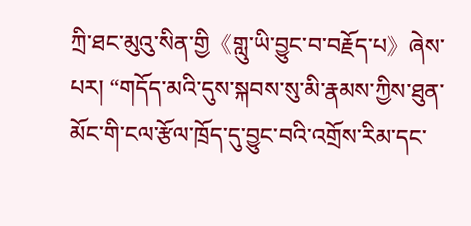ཀྲི་ཐང་མུའུ་སིན་གྱི《གླུ་ཡི་བྱུང་བ་བརྗོད་པ》ཞེས་པར། “གདོད་མའི་དུས་སྐབས་སུ་མི་རྣམས་ཀྱིས་ཐུན་མོང་གི་ངལ་རྩོལ་ཁྲོད་དུ་བྱུང་བའི་འགྲོས་རིམ་དང་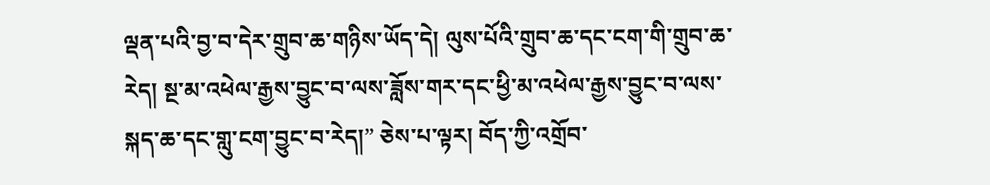ལྡན་པའི་བྱ་བ་དེར་གྲུབ་ཆ་གཉིས་ཡོད་དེ། ལུས་པོའི་གྲུབ་ཆ་དང་ངག་གི་གྲུབ་ཆ་རེད། སྔ་མ་འཕེལ་རྒྱས་བྱུང་བ་ལས་ཟློས་གར་དང་ཕྱི་མ་འཕེལ་རྒྱས་བྱུང་བ་ལས་སྐད་ཆ་དང་གླུ་ངག་བྱུང་བ་རེད།” ཅེས་པ་ལྟར། བོད་ཀྱི་འགྲོབ་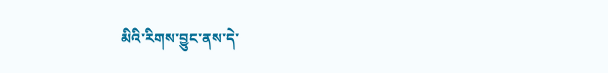མིའི་རིགས་བྱུང་ནས་དེ་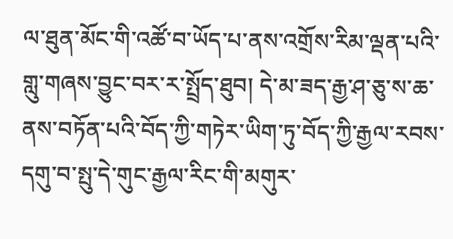ལ་ཐུན་མོང་གི་འཚོ་བ་ཡོད་པ་ནས་འགྲོས་རིམ་ལྡན་པའི་གླུ་གཞས་བྱུང་བར་ར་སྤྲོད་ཐུབ། དེ་མ་ཟད་རྒྱ་ཤ་ཅུ་ས་ཆ་ནས་བཏོན་པའི་བོད་ཀྱི་གཏེར་ཡིག་ཏུ་བོད་ཀྱི་རྒྱལ་རབས་དགུ་བ་སྤུ་དེ་གུང་རྒྱལ་རིང་གི་མགུར་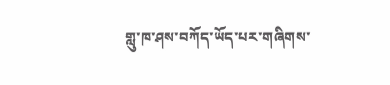གླུ་ཁ་ཤས་བཀོད་ཡོད་པར་གཞིགས་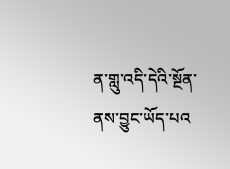ན་གླུ་འདི་དེའི་སྔོན་ནས་བྱུང་ཡོད་པའ